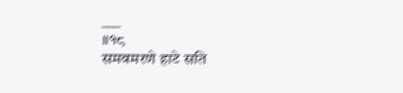___
॥१८
समवमरणे हाटे सति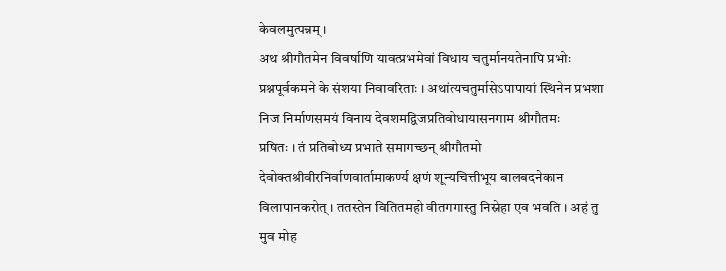केवलमुत्पन्नम् ।
अथ श्रीगौतमेन विवर्षाणि यावत्प्रभमेवां विधाय चतुर्मानयतेनापि प्रभोः प्रश्नपूर्वकमने के संशया निवावरिताः । अथांत्यचतुर्मासेऽपापायां स्थिनेन प्रभशा निज निर्माणसमयं विनाय देवशमद्विजप्रतिवोधायासनगाम श्रीगौतमः
प्रषितः । तं प्रतिबोध्य प्रभाते समागच्छन् श्रीगौतमो देवोक्तश्रीवीरनिर्वाणवार्तामाकर्ण्य क्षणं शून्यचित्तीभूय बालबदनेकान विलापानकरोत् । ततस्तेन वितितमहो वीतगगास्तु निस्नेहा एव भवति । अहं तु मुव मोह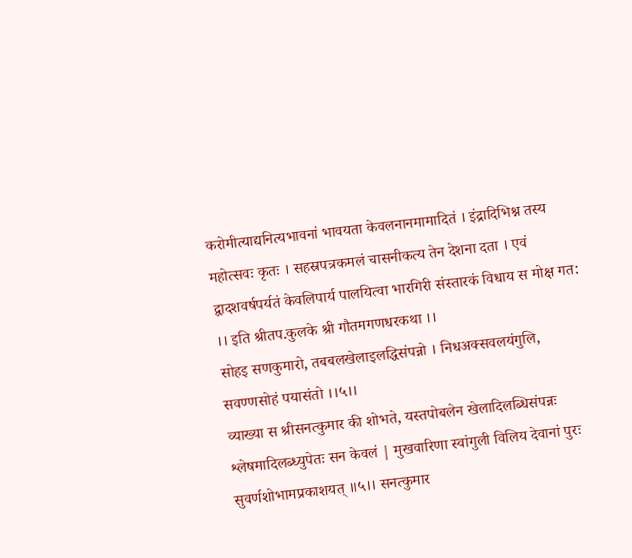करोमीत्याद्यनित्यभावनां भावयता केवलनानमामादितं । इंद्रादिभिश्न तस्य महोत्सवः कृतः । सहस्रपत्रकमलं चासनीकत्य तेन देशना दता । एवं द्वादशवर्षपर्यतं केवलिपार्य पालयित्वा भारगिरी संस्तारकं विधाय स मोक्ष गत: ।। इति श्रीतप.कुलके श्री गौतमगणधरकथा ।।
सोहइ सणकुमारो, तबबलखेलाइलद्धिसंपन्नो । निधअक्सवलयंगुलि, सवण्णसोहं पयासंतो ।।५।।
व्याख्या स श्रीसनत्कुमार की शोभते, यस्तपोबलेन खेलादिलब्धिसंपन्नः श्लेषमादिलब्ध्युपेतः सन केवलं | मुखवारिणा स्वांगुली विलिय देवानां पुरः सुवर्णशोभामप्रकाशयत् ॥५।। सनत्कुमार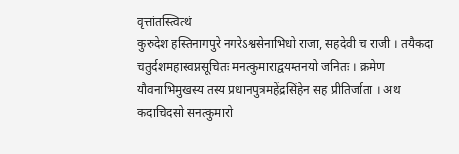वृत्तांतस्त्वित्थं
कुरुदेश हस्तिनागपुरे नगरेऽश्वसेनाभिधो राजा, सहदेवी च राजी । तयैकदा चतुर्दशमहास्वप्नसूचितः मनत्कुमाराद्वयम्तनयो जनितः । क्रमेण यौवनाभिमुखस्य तस्य प्रधानपुत्रमहेंद्रसिंहेन सह प्रीतिर्जाता । अथ कदाचिदसो सनत्कुमारो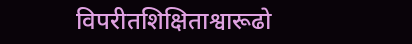विपरीतशिक्षिताश्वारूढो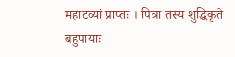महाटव्यां प्राप्तः । पित्रा तस्य शुद्धिकृते बहुपायाः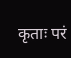कृताः परं